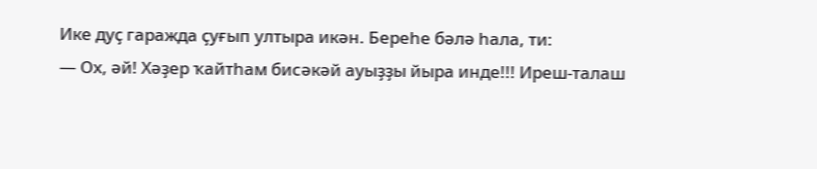Ике дуҫ гаражда ҫуғып ултыра икән. Береһе бәлә һала, ти:
— Ох, әй! Хәҙер ҡайтһам бисәкәй ауыҙҙы йыра инде!!! Иреш-талаш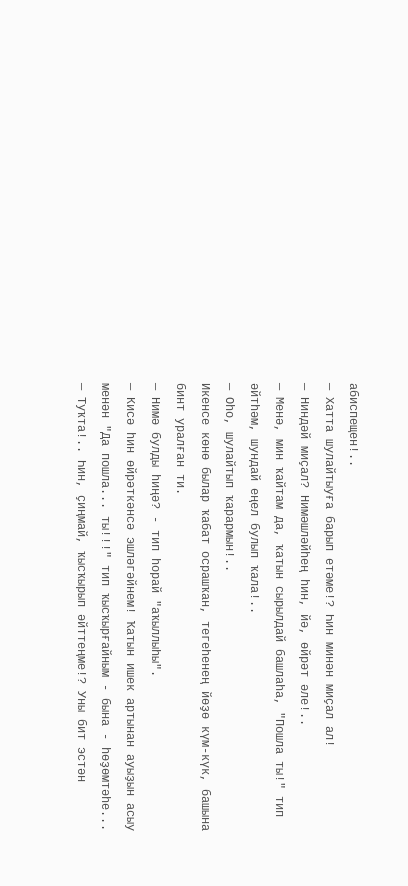абиспещен!..
— Хатта шулайтыуға барып етәме!? Һин минән миҫал ал!
— Ниндәй миҫал? Нимәшләйһең һин, йә, өйрәт әле!..
— Менә, мин ҡайтам да, ҡатын сырылдай башлаһа, "Пошла ты!" тип әйтһәм, шундай еңел булып ҡала!..
— Оһо, шулайтып ҡарармын!..
Икенсе көнө былар ҡабат осрашҡан, тегеһенең йөҙө күм-күк, башына бинт уралған ти.
— Нимә булды һиңә? - тип һорай "аҡыллыһы".
— Кисә һин өйрәткәнсә эшләгәйнем! Ҡатын ишек артынан ауыҙын асыу менән "Да пошла... ты!!!" тип ҡысҡырғайным - бына - һөҙөмтәһе...
— Туҡта!.. Һин, ҫиңмай, ҡысҡырып әйттеңме!? Уны бит эстән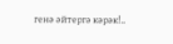генә әйтергә кәрәк!..